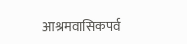आश्रमवासिकपर्व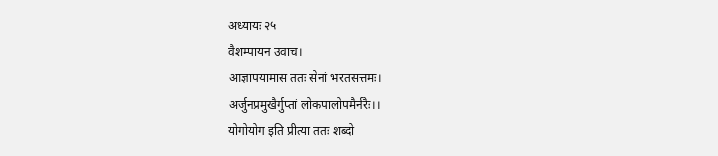अध्यायः २५
वैशम्पायन उवाच।
आज्ञापयामास ततः सेनां भरतसत्तमः।
अर्जुनप्रमुखैर्गुप्तां लोकपालोपमैर्नरैः।।
योगोयोग इति प्रीत्या ततः शब्दो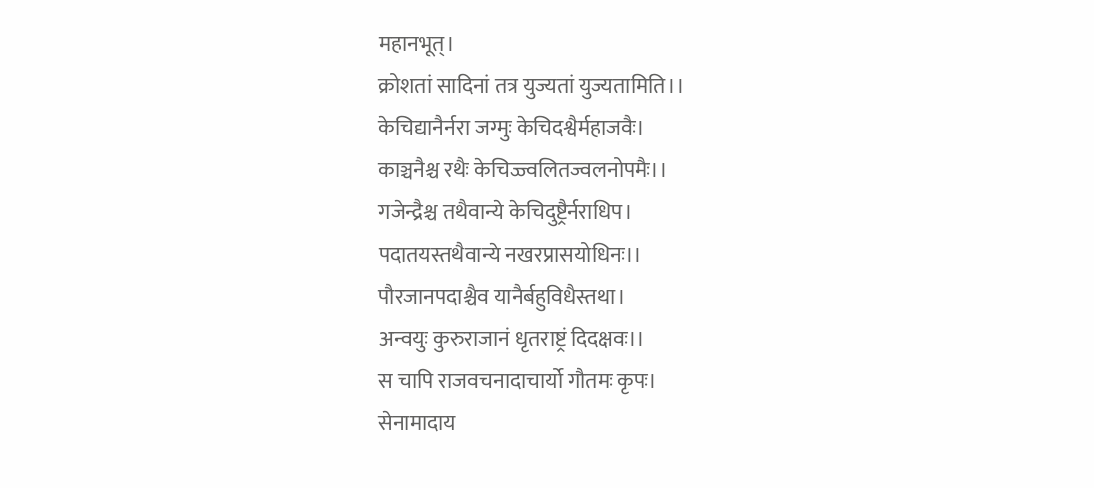महानभूत्।
क्रोशतां सादिनां तत्र युज्यतां युज्यतामिति।।
केचिद्यानैर्नरा जग्मुः केचिदश्वैर्महाजवैः।
काञ्चनैश्च रथैः केचिज्ज्वलितज्वलनोपमैः।।
गजेन्द्रैश्च तथैवान्ये केचिदुष्ट्रैर्नराधिप।
पदातयस्तथैवान्ये नखरप्रासयोधिनः।।
पौरजानपदाश्चैव यानैर्बहुविधैस्तथा।
अन्वयुः कुरुराजानं धृतराष्ट्रं दिदक्षवः।।
स चापि राजवचनादाचार्यो गौतमः कृपः।
सेनामादाय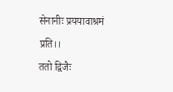सेनानीः प्रययावाश्रमं प्रति।।
ततो द्विजैः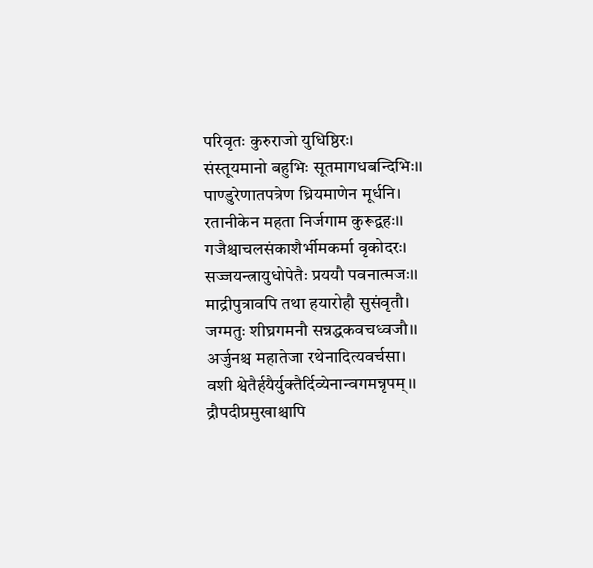परिवृतः कुरुराजो युधिष्ठिरः।
संस्तूयमानो बहुभिः सूतमागधबन्दिभिः।।
पाण्डुरेणातपत्रेण ध्रियमाणेन मूर्धनि।
रतानीकेन महता निर्जगाम कुरूद्वहः।।
गजैश्चाचलसंकाशैर्भीमकर्मा वृकोदरः।
सज्जयन्त्रायुधोपेतैः प्रययौ पवनात्मजः।।
माद्रीपुत्रावपि तथा हयारोहौ सुसंवृतौ।
जग्मतुः शीघ्रगमनौ सन्नद्धकवचध्वजौ।।
अर्जुनश्च महातेजा रथेनादित्यवर्चसा।
वशी श्वेतैर्हयैर्युक्तैर्दिव्येनान्वगमन्नृपम्।।
द्रौपदीप्रमुखाश्चापि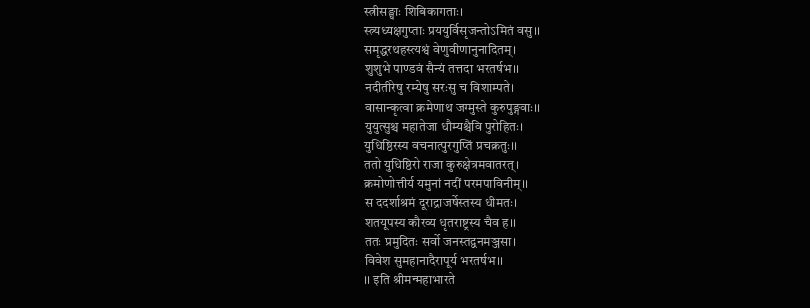स्त्रीसङ्घाः शिबिकागताः।
स्त्र्यध्यक्षगुप्ताः प्रययुर्विसृजन्तोऽमितं वसु।।
समृद्धरथहस्त्यश्वं वेणुवीणानुनादितम्।
शुशुभे पाण्डवं सैन्यं तत्तदा भरतर्षभ।।
नदीतीरेषु रम्येषु सरःसु च विशाम्पते।
वासान्कृत्वा क्रमेणाथ जग्मुस्ते कुरुपुङ्गवाः।।
युयुत्सुश्च महातेजा धौम्यश्चैवि पुरोहितः।
युधिष्ठिरस्य वचनात्पुरगुप्तिं प्रचक्रतुः।।
ततो युधिष्ठिरो राजा कुरुक्षेत्रमवातरत्।
क्रमोणोत्तीर्य यमुनां नदीं परमपाविनीम्।।
स ददर्शाश्रमं दूराद्राजर्षेस्तस्य धीमतः।
शतयूपस्य कौरव्य धृतराष्ट्रस्य चैव ह।।
ततः प्रमुदितः सर्वो जनस्तद्वनमञ्जसा।
विवेश सुमहानादैरापूर्य भरतर्षभ।।
।। इति श्रीमन्महाभारते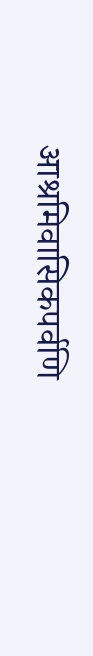आश्रमिवासिकपर्वणि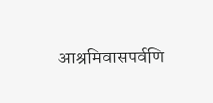आश्रमिवासपर्वणि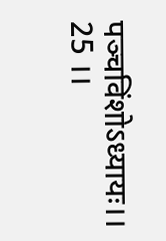पञ्चविंशोऽध्यायः।। 25 ।।